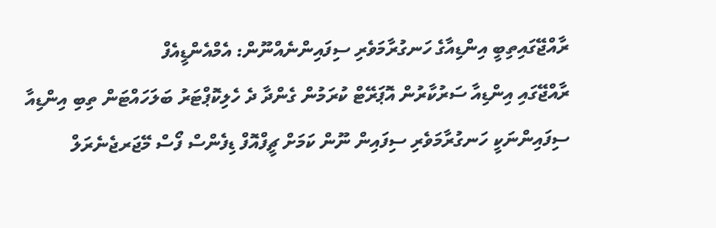ރާއްޖޭގައިތިބީ އިންޑިއާގެ ހަނގުރާމަވެރި ސިފައިންނެއްނޫން: އެމްއެންޑީއެފް
ރާއްޖޭގައި އިންޑިއާ ސަރުކާރުން އޮޕަރޭޓް ކުރަމުން ގެންދާ ދެ ހެލިކޮޕްޓަރު ބަލަހައްޓަން ތިބި އިންޑިއާ ސިފައިންނަކީ ހަނގުރާމަވެރި ސިފައިން ނޫން ކަމަށް ޗީފްއޮފް ޑިފެންސް ފޯސް މޭޖަރޖެނެރަލް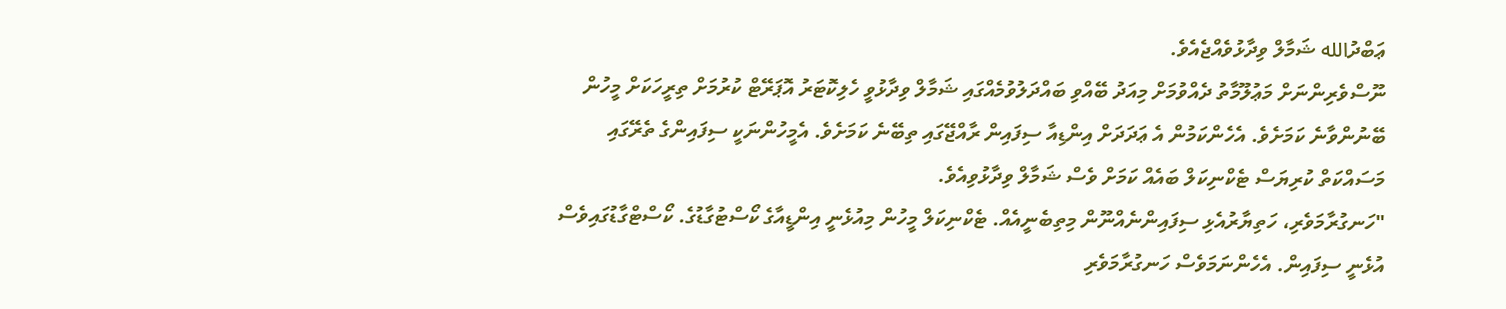ޢަބްދުالله ޝަމާލް ވިދާޅުވެއްޖެއެވެ.
ނޫސްވެރިންނަށް މަޢުލޫމާތު ދެއްވުމަށް މިއަދު ބޭއްވި ބައްދަލުވުމެއްގައި ޝަމާލް ވިދާޅުވީ ހެލިކޮޓަރު އޮޕަރޭޓް ކުރުމަށް ތިރީހަކަށް މީހުން ބޭނުންވާނެ ކަމަށެވެ. އެހެންކަމުން އެ ޢަދަދަށް އިންޑިއާ ސިފައިން ރާއްޖޭގައި ތިބޭނެ ކަމަށެވެ. އެމީހުންނަކީ ސިފައިންގެ ތެރޭގައި މަސައްކަތް ކުރިޔަސް ޓެކްނިކަލް ބައެއް ކަމަށް ވެސް ޝަމާލް ވިދާޅުވިއެވެ.
"ހަނގުރާމަވެރި، ހަތިޔާރުއެޅި ސިފައިންނެއްނޫން މިތިބެނީއެއް. ޓެކްނިކަލް މީހުން މިއުޅެނީ އިންޑީއާގެ ކޯސްޓުގާޑުގެ. ކޯސްޓްގާޑުގައިވެސް އުޅެނީ ސިފައިން. އެހެންނަމަވެސް ހަނގުރާމަވެރި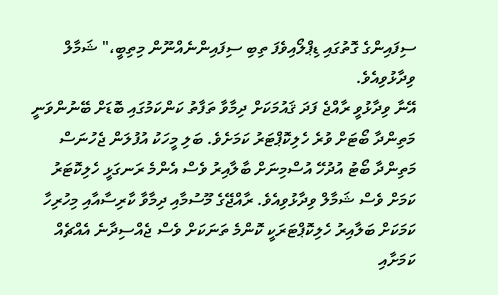ސިފައިންގެ ގޮތުގައި ޑިޕްލޯއިވެފަ ތިބި ސިފައިންނެއްނޫން މިތިބީ،" ޝަމާލް ވިދާޅުވިއެވެ.
އޭނާ ވިދާޅުވީ ރާއްޖެ ފަދަ ޤައުމަކަށް ދިމާވާ ތަފާތު ކަންކަމުގައި ބޮޑަށް ބޭނުންވަނީ މަތިންދާ ބޯޓަށް ވުރެ ހެލިކޮޕްޓަރު ކަމަށެވެ. ބަލި މީހަކު އުފުލަން ޖެހުނަސް މަތިންދާ ބޯޓު އުދުހޭ އުސްމިނަށް ބާލާއިރު ވެސް އެންމެ ރަނގަޅީ ހެލިކޮޓަރު ކަމަށް ވެސް ޝަމާލް ވިދާޅުވިއެވެ. ރާއްޖޭގެ މޫސުމާއި ދިމާވާ ކާރިސާއާއި މިހުރިހާ ކަމަކަށް ބަލާއިރު ހެލިކޮޕްޓަރަކީ ކޮންމެ ތަނަކަށް ވެސް ޖެއްސިދާނެ އެއްޗެއް ކަމަށާއި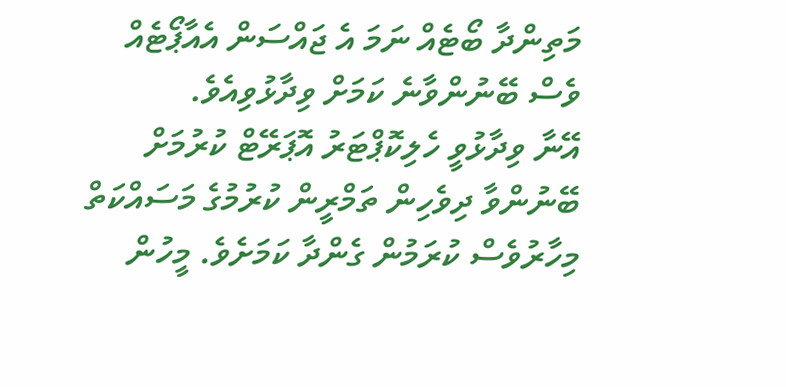މަތިންދާ ބޯޓެއް ނަމަ އެ ޖައްސަން އެއާޕޯޓެއް ވެސް ބޭނުންވާނެ ކަމަށް ވިދާޅުވިއެވެ.
އޭނާ ވިދާޅުވީ ހެލިކޮޕްޓަރު އޮޕަރޭޓް ކުރުމަށް ބޭނުންވާ ދިވެހިން ތަމްރީން ކުރުމުގެ މަސައްކަތް މިހާރުވެސް ކުރަމުން ގެންދާ ކަމަށެވެ. މީހުން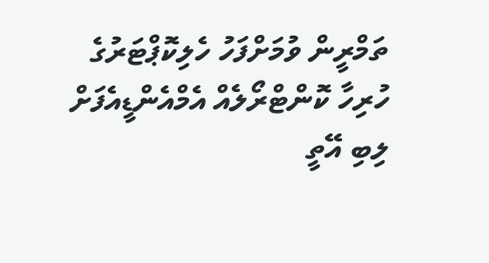ތަމްރީން ވުމަށްފަހު ހެލިކޮޕްޓަރުގެ ހުރިހާ ކޮންޓްރޯލެއް އެމްއެންޑީއެފަށް ލިބި އޭތީ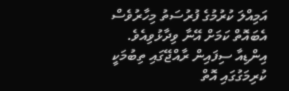އަމިއްލަ ކުރުމުގެ ފުރުސަތު މިހާރުވެސް އެބައޮތް ކަމަށް އޭނާ ވިދާޅުވިއެވެ.
އިންޑިއާ ސިފައިން ރާއްޖޭގައި ތިބުމަކީ ކުރިމަގުގައި އޮތް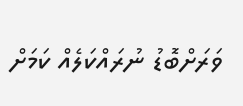ވަރަށްބޮޑު ނުރައްކަލެއް ކަމަށް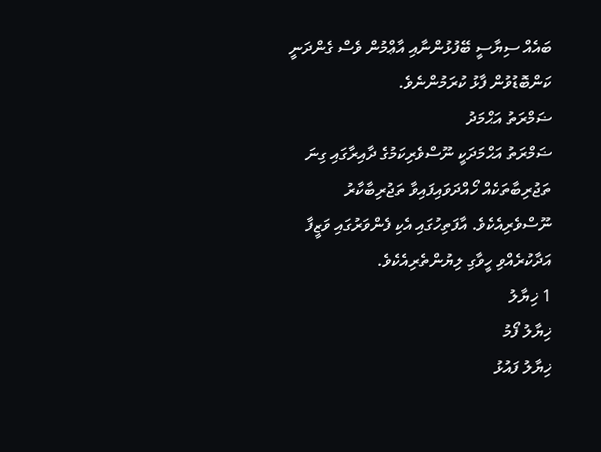ބައެއް ސިޔާސީ ބޭފުޅުންނާއި އާޢްމުން ވެސް ގެންދަނީ ކަންބޮޑުވުން ފާޅު ކުރަމުންނެވެ.
ޟަމްރަތު އަޙްމަދު
ޟަމްރަތު އަޙްމަދަކީ ނޫސްވެރިކަމުގެ ދާއިރާގައި ގިނަ ތަޖުރިބާތަކެއް ހޯއްދަވައިފައިވާ ތަޖުރިބާކާރު ނޫސްވެރިއެކެވެ. އާފަތިހުގައި އެކި ފެންވަރުގައި ވަޒީފާ އަދާކުރެއްވި ހީވާގި ލިޔުންތެރިއެކެވެ.
1 ޚިޔާލު
ޚިޔާލު ފޯމު
ޚިޔާލު ފައުޅު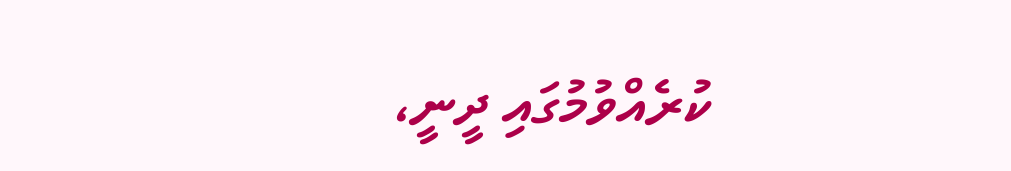ކުރެއްވުމުގައި ދީނީ،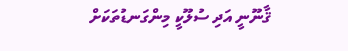ޤާނޫނީ އަދި ސުލޫކީ މިންގަނޑުތަކަށް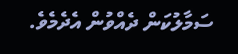ސަމާލުކަން ދެއްވުން އެދެމެވެ.